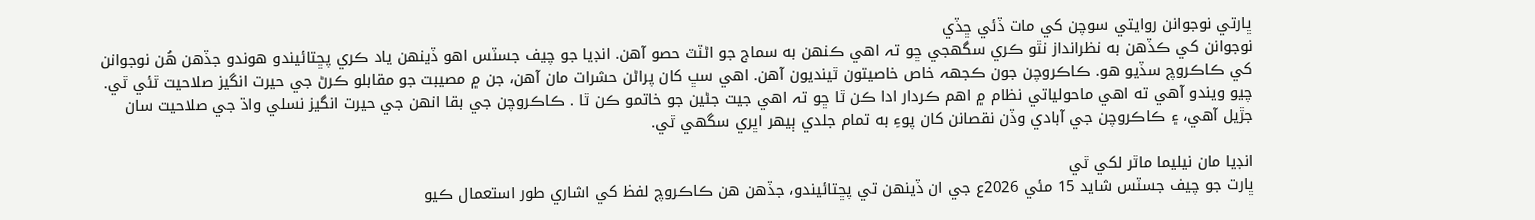ڀارتي نوجوانن روايتي سوچن کي مات ڏئي ڇڏي
نوجوانن کي ڪڏهن به نظرانداز نٿو ڪري سگهجي ڇو تہ اهي ڪنهن به سماج جو اڻٽٽ حصو آهن. انڊيا جو چيف جسٽس اھو ڏينھن ياد ڪري پڇتائيندو ھوندو جڏھن ھُن نوجوانن کي ڪاڪروچ سڏيو ھو. ڪاڪروچن جون ڪجھہ خاص خاصيتون ٿينديون آهن. اهي سڀ کان پراڻن حشرات مان آهن، جن ۾ مصيبت جو مقابلو ڪرڻ جي حيرت انگيز صلاحيت ٿئي ٿي. چيو ويندو آهي ته اهي ماحولياتي نظام ۾ اھم ڪردار ادا ڪن ٿا ڇو تہ اھي جيت جڻين جو خاتمو ڪن ٿا . ڪاڪروچن جي بقا انهن جي حيرت انگيز نسلي واڌ جي صلاحيت سان جڙيل آهي، ۽ ڪاڪروچن جي آبادي وڏن نقصانن کان پوءِ به تمام جلدي ٻيهر اڀري سگهي ٿي.

انڊيا مان نيليما ماٿر لکي ٿي
ڀارت جو چيف جسٽس شايد 15 مئي 2026ع جي ان ڏينهن تي پڇتائيندو، جڏهن هن ڪاڪروچ لفظ کي اشاري طور استعمال ڪيو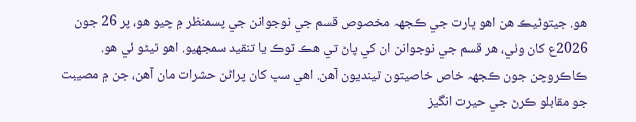هو. جيتوڻيڪ هن اهو ڀارت جي ڪجھہ مخصوص قسم جي نوجوانن جي پسمنظر ۾ چيو هو، پر 26 جون 2026ع کان وٺي، هر قسم جي نوجوانن ان کي پاڻ تي هڪ ٽوڪ يا تنقيد سمجھيو. اهو ٿيڻو ئي هو.
ڪاڪروچن جون ڪجھہ خاص خاصيتون ٿينديون آهن. اهي سڀ کان پراڻن حشرات مان آهن، جن ۾ مصيبت جو مقابلو ڪرڻ جي حيرت انگيز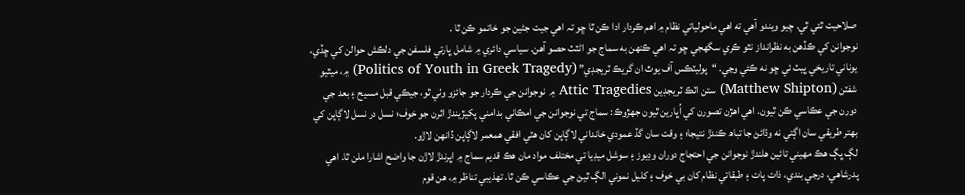صلاحيت ٿئي ٿي. چيو ويندو آهي ته اهي ماحولياتي نظام ۾ اھم ڪردار ادا ڪن ٿا ڇو تہ اھي جيت جڻين جو خاتمو ڪن ٿا .
نوجوانن کي ڪڏهن به نظرانداز نٿو ڪري سگهجي ڇو تہ اهي ڪنهن به سماج جو اڻٽٽ حصو آهن. سياسي دائري ۾ شامل ڀارتي فلسفن جي دلڪش حوالن کي ڇڏي، يوناني تاريخي ڀيٽ ئي ڇو نه ڪئي وڃي. “پوليٽڪس آف يوٿ ان گريڪ ٽريجڊي” (Politics of Youth in Greek Tragedy) ۾، ميٿيو شفٽن (Matthew Shipton) ستن اٽڪ ٽريجڊين Attic Tragedies ۾ نوجوانن جي ڪردار جو جائزو وٺي ٿو، جيڪي قبل مسيح ۽ بعد جي دورن جي عڪاسي ڪن ٿيون. اهي اهڙن تصورن کي اُڀارين ٿيون جهڙوڪ: سماج تي نوجوانن جي امڪاني بدامني پکيڙيندڙ اثرن جو خوف؛ نسل در نسل لاڳاپن کي بهتر طريقي سان اڳتي نه وڌائڻ جا تباھ ڪندڙ نتيجا؛ ۽ وقت سان گڏ عمودي خانداني لاڳاپن کان هٽي افقي همعمر لاڳاپن ڏانهن لاڙو.
لڳ ڀڳ هڪ مهيني تائين هلندڙ نوجوانن جي احتجاج دوران وڊيوز ۽ سوشل ميڊيا تي مختلف مواد مان هڪ قديم سماج ۾ اڀرندڙ لاڙن جا واضح اشارا ملن ٿا. اهي پدرشاهي، درجي بندي، ذات پات ۽ طبقاتي نظام کان بي خوف ۽ کليل نموني الڳ ٿيڻ جي عڪاسي ڪن ٿا. تهذيبي تناظر ۾، هن قوم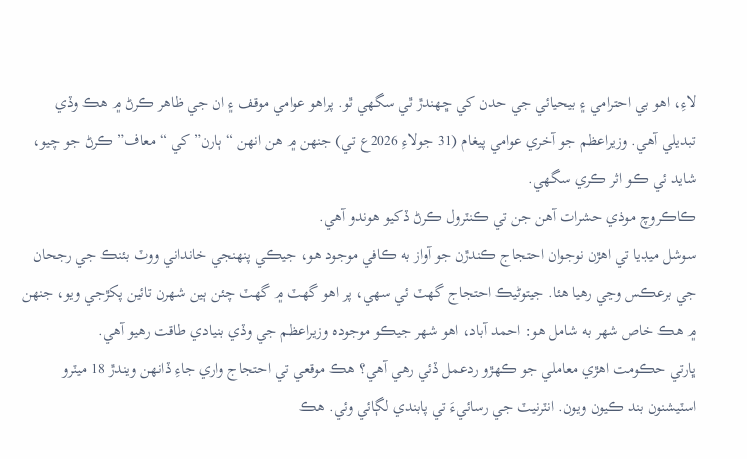لاءِ، اهو بي احترامي ۽ بيحيائي جي حدن کي ڇهندڙ ٿي سگھي ٿو. پراهو عوامي موقف ۽ ان جي ظاهر ڪرڻ ۾ هڪ وڏي تبديلي آهي. وزيراعظم جو آخري عوامي پيغام (31 جولاءِ 2026ع تي) جنهن ۾ هن انهن “ٻارن” کي “معاف” ڪرڻ جو چيو، شايد ئي ڪو اثر ڪري سگهي.
ڪاڪروچ موذي حشرات آهن جن تي ڪنٽرول ڪرڻ ڏکيو هوندو آهي.
سوشل ميڊيا تي اهڙن نوجوان احتجاج ڪندڙن جو آواز به ڪافي موجود هو، جيڪي پنهنجي خانداني ووٽ بئنڪ جي رجحان جي برعڪس وڃي رهيا هئا. جيتوڻيڪ احتجاج گهٽ ئي سهي، پر اهو گهٽ ۾ گهٽ چئن ٻين شهرن تائين پکڙجي ويو، جنهن ۾ هڪ خاص شهر به شامل هو: احمد آباد، اهو شهر جيڪو موجوده وزيراعظم جي وڏي بنيادي طاقت رهيو آهي.
ڀارتي حڪومت اهڙي معاملي جو ڪهڙو ردعمل ڏئي رهي آهي؟ هڪ موقعي تي احتجاج واري جاءِ ڏانهن ويندڙ 18 ميٽرو اسٽيشنون بند ڪيون ويون. انٽرنيٽ جي رسائيءَ تي پابندي لڳائي وئي. هڪ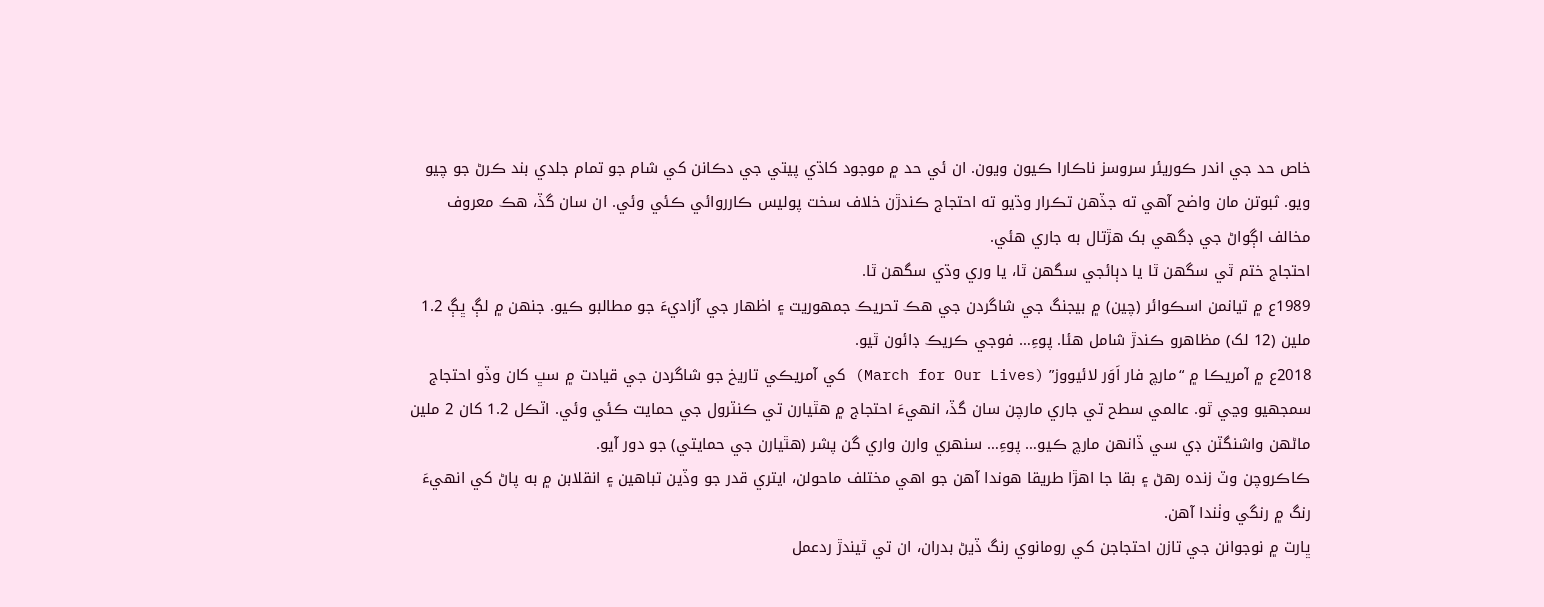خاص حد جي اندر ڪوريئر سروسز ناڪارا ڪيون ويون. ان ئي حد ۾ موجود کاڌي پيتي جي دڪانن کي شام جو تمام جلدي بند ڪرڻ جو چيو ويو. ثبوتن مان واضح آهي ته جڏهن تڪرار وڌيو ته احتجاج ڪندڙن خلاف سخت پوليس ڪارروائي ڪئي وئي. ان سان گڏ، هڪ معروف مخالف اڳواڻ جي ڊگھي بک هڙتال به جاري هئي.
احتجاج ختم ٿي سگهن ٿا يا دٻائجي سگهن ٿا، يا وري وڌي سگهن ٿا.
1989ع ۾ تيانمن اسڪوائر (چين) ۾ بيجنگ جي شاگردن جي هڪ تحريڪ جمهوريت ۽ اظهار جي آزاديءَ جو مطالبو ڪيو. جنهن ۾ لڳ ڀڳ 1.2 ملين (12 لک) مظاهرو ڪندڙ شامل هئا. پوءِ… فوجي ڪريڪ ڊائون ٿيو.
2018ع ۾ آمريڪا ۾ “مارچ فار اَوَر لائيووز” (March for Our Lives) کي آمريڪي تاريخ جو شاگردن جي قيادت ۾ سڀ کان وڏو احتجاج سمجھيو وڃي ٿو. عالمي سطح تي جاري مارچن سان گڏ، انھيءَ احتجاج ۾ ھٿيارن تي ڪنٽرول جي حمايت ڪئي وئي. اٽڪل 1.2 کان 2 ملين ماڻهن واشنگٽن ڊي سي ڏانهن مارچ ڪيو… پوءِ… سنهري وارن واري گن پشر (ھٿيارن جي حمايتي) جو دور آيو.
ڪاڪروچن وٽ زنده رهڻ ۽ بقا جا اهڙا طريقا هوندا آهن جو اهي مختلف ماحولن، ايتري قدر جو وڏين تباھين ۽ انقلابن ۾ به پاڻ کي انھيءَ رنگ ۾ رنگي وٺندا آهن.
ڀارت ۾ نوجوانن جي تازن احتجاجن کي رومانوي رنگ ڏيڻ بدران، ان تي ٿيندڙ ردعمل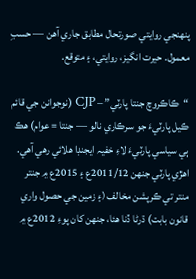پنهنجي روايتي صورتحال مطابق جاري آهن — حسبِ معمول. حيرت انگيز، روايتي، ۽ متوقع.

“ڪاڪروچ جنتا پارٽي” – CJP (نوجوانن جي قائم ڪيل پارٽيءَ جو سرڪاري نالو — جنتا = عوام) هڪ ٻي سياسي پارٽيءَ لاءِ خفيہ ايجنڊا هلائي رهي آهي. اهڙي پارٽي جنهن 2011/12ع ۽ 2015ع ۾ جنتر منتر تي ڪرپشن مخالف (۽ زمين جي حصول واري قانون بابت) ڌرڻا ڏنا هئا، جنهن کان پوءِ 2012ع ۾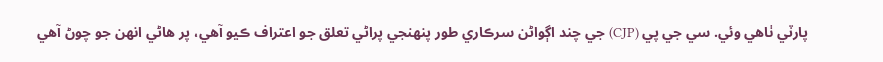پارٽي ٺاهي وئي. سي جي پي (CJP) جي چند اڳواڻن سرڪاري طور پنهنجي پراڻي تعلق جو اعتراف ڪيو آهي، پر هاڻي انهن جو چوڻ آهي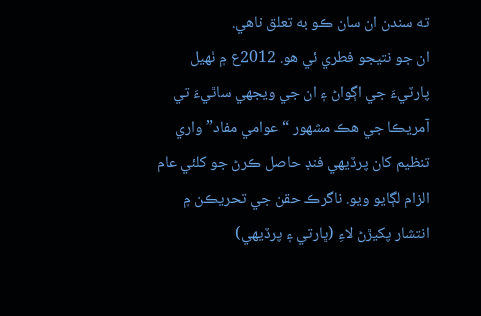ته سندن ان سان ڪو به تعلق ناهي.
ان جو نتيجو فطري ئي هو. 2012ع ۾ ٺهيل پارٽيءَ جي اڳواڻ ۽ ان جي ويجھي ساٿيءَ تي آمريڪا جي هڪ مشهور “عوامي مفاد” واري تنظيم کان پرڏيهي فنڊ حاصل ڪرڻ جو کلئي عام الزام لڳايو ويو. ناگرڪ حقن جي تحريڪن ۾ انتشار پکيڙڻ لاءِ (ڀارتي ۽ پرڏيهي)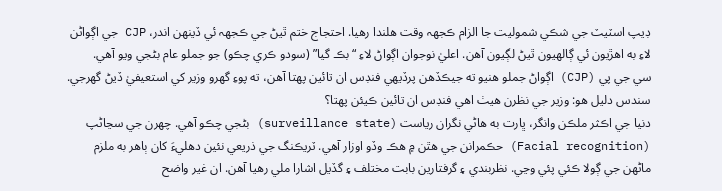ڊيپ اسٽيٽ جي شڪي شموليت جا الزام ڪجھہ وقت هلندا رهيا. احتجاج ختم ٿيڻ جي ڪجھہ ئي ڏينهن اندر، CJP جي اڳواڻن لاءِ به اهڙيون ئي ڳالهيون ٿيڻ لڳيون آهن. اعليٰ نوجوان اڳواڻ لاءِ “بڪ گيا” (سودو ڪري چڪو) جو جملو عام بڻجي ويو آهي.
سي جي پي (CJP) اڳواڻ جملو ھنيو ته جيڪڏهن پرڏيهي فنڊس ان تائين پهتا آهن، ته پوءِ گهرو وزير کي استعيفيٰ ڏيڻ گهرجي. سندس دليل هو: وزير جي نظرن هيٺ اهي فنڊس ان تائين ڪيئن پهتا؟
دنيا جي اڪثر ملڪن وانگر، ڀارت به هاڻي نگران رياست (surveillance state) بڻجي چڪو آهي. چهرن جي سڃاڻپ (Facial recognition) حڪمرانن جي هٿن ۾ هڪ وڏو اوزار آهي. ٽريڪنگ جي ذريعي نئين دهليءَ کان ٻاهر به ملزم ماڻهن جي ڳولا ڪئي پئي وڃي. نظربندي ۽ گرفتارين بابت مختلف ۽ گڏيل اشارا ملي رهيا آهن. ان غير واضح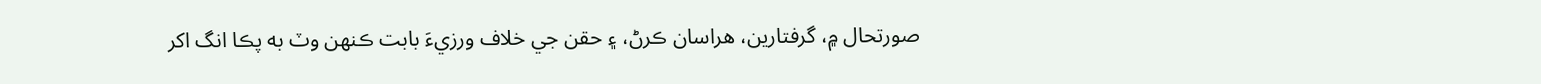صورتحال ۾، گرفتارين، هراسان ڪرڻ، ۽ حقن جي خلاف ورزيءَ بابت ڪنهن وٽ به پڪا انگ اکر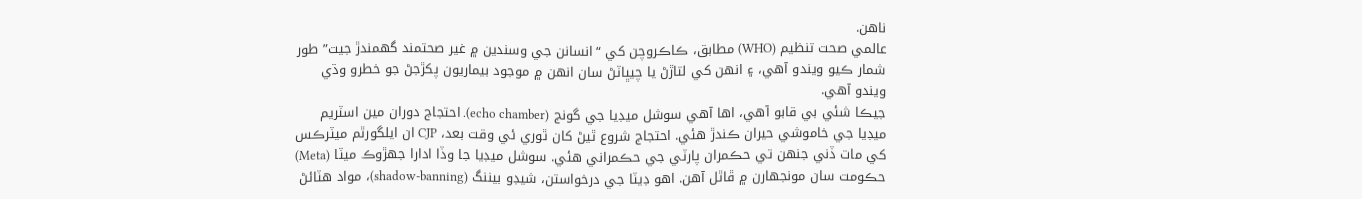ناهن.
عالمي صحت تنظيم (WHO) مطابق، ڪاڪروچن کي “انسانن جي وسندين ۾ غير صحتمند گھمندڙ جيت” طور شمار ڪيو ويندو آهي، ۽ انهن کي لتاڙڻ يا چيڀاٽڻ سان انهن ۾ موجود بيماريون پکڙجڻ جو خطرو وڌي ويندو آهي.
جيڪا شئي بي قابو آهي، اها آهي سوشل ميڊيا جي گونج (echo chamber). احتجاج دوران مين اسٽريم ميڊيا جي خاموشي حيران ڪندڙ هئي. احتجاج شروع ٿيڻ کان ٿوري ئي وقت بعد، CJP ان ايلگورٿم ميٽرڪس کي مات ڏني جنهن تي حڪمران پارٽي جي حڪمراني هئي. سوشل ميڊيا جا وڏا ادارا جهڙوڪ ميٽا (Meta) حڪومت سان مونجھارن ۾ ڦاٿل آهن. اهو ڊيٽا جي درخواستن، شيڊو بيننگ (shadow-banning)، مواد هٽائڻ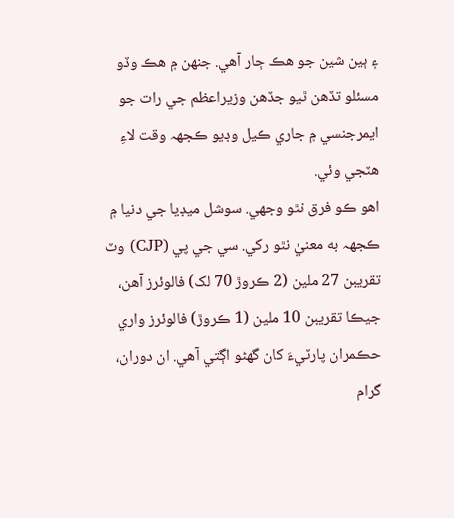۽ ٻين شين جو هڪ ڄار آهي. جنهن ۾ هڪ وڏو مسئلو تڏهن ٿيو جڏهن وزيراعظم جي رات جو ايمرجنسي ۾ جاري ڪيل وڊيو ڪجھہ وقت لاءِ هٽجي وئي.
اهو ڪو فرق نٿو وجهي. سوشل ميڊيا جي دنيا ۾ ڪجھہ به معنيٰ نٿو رکي. سي جي پي (CJP) وٽ تقريبن 27 ملين (2 ڪروڙ 70 لک) فالوئرز آهن، جيڪا تقريبن 10 ملين (1 ڪروڙ) فالوئرز واري حڪمران پارٽيءَ کان گهڻو اڳتي آهي. ان دوران، گرام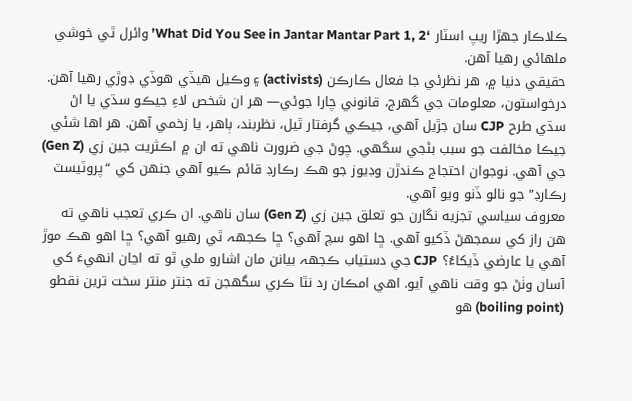ڪلاڪار جهڙا ريپ اسٽار ‘What Did You See in Jantar Mantar Part 1, 2’ وائرل ٿي خوشي ملهائي رهيا آهن.
حقيقي دنيا ۾، هر نظرئي جا فعال ڪارڪن (activists) ۽ وڪيل ھيڏي هوڏي ڊوڙي رهيا آهن. درخواستون، معلومات جي گهرج، قانوني چارا جوئي— هر ان شخص لاءِ جيڪو سڌي يا اڻ سڌي طرح CJP سان جڙيل آهي، جيڪي گرفتار ٿيل، نظربند، ٻاهر، يا زخمي آهن. هر اها شئي جيڪا مخالفت جو سبب بڻجي سگهي. چوڻ جي ضرورت ناهي ته ان ۾ اڪثريت جين زي (Gen Z) جي آهي. نوجوان احتجاج ڪندڙن وڊيوز جو هڪ رڪارڊ قائم ڪيو آهي جنهن کي “پروٽيسٽ رڪارڊ” جو نالو ڏنو ويو آهي.
معروف سياسي تجزيه نگارن جو تعلق جين زي (Gen Z) سان ناهي. ان ڪري تعجب ناهي ته هن راز کي سمجھڻ ڏکيو آهي. ڇا اهو سچ آهي؟ ڇا ڪجھہ ٿي رهيو آهي؟ ڇا اهو هڪ موڙ آهي يا عارضي ڏيکاءُ؟ CJP جي دستياب ڪجھہ بيانن مان اشارو ملي ٿو ته اڃان انھيءَ کي آسان وٺڻ جو وقت ناهي آيو. اهي امڪان رد نٿا ڪري سگهجن ته جنتر منتر سخت ترين نقطو (boiling point) هو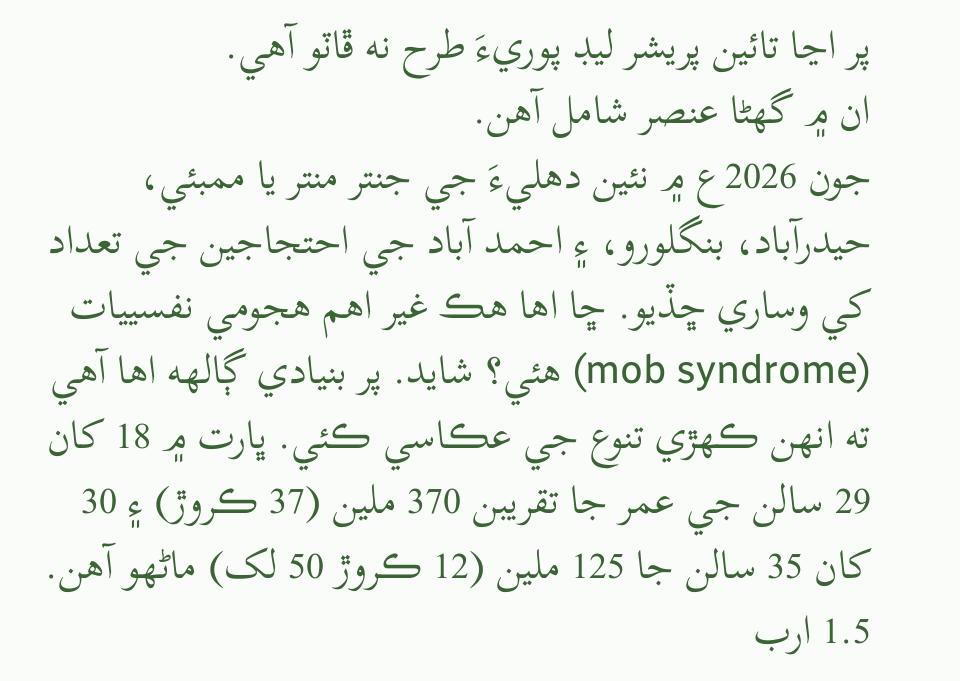پر اڃا تائين پريشر ليڊ پوريءَ طرح نه ڦاٽو آهي.
ان ۾ گهڻا عنصر شامل آهن.
جون 2026ع ۾ نئين دهليءَ جي جنتر منتر يا ممبئي، حيدرآباد، بنگلورو، ۽ احمد آباد جي احتجاجين جي تعداد کي وساري ڇڏيو. ڇا اها هڪ غير اهم هجومي نفسييات (mob syndrome) هئي؟ شايد. پر بنيادي ڳالهه اها آهي ته انهن ڪهڙي تنوع جي عڪاسي ڪئي. ڀارت ۾ 18 کان 29 سالن جي عمر جا تقريبن 370 ملين (37 ڪروڙ) ۽ 30 کان 35 سالن جا 125 ملين (12 ڪروڙ 50 لک) ماڻهو آهن. 1.5 ارب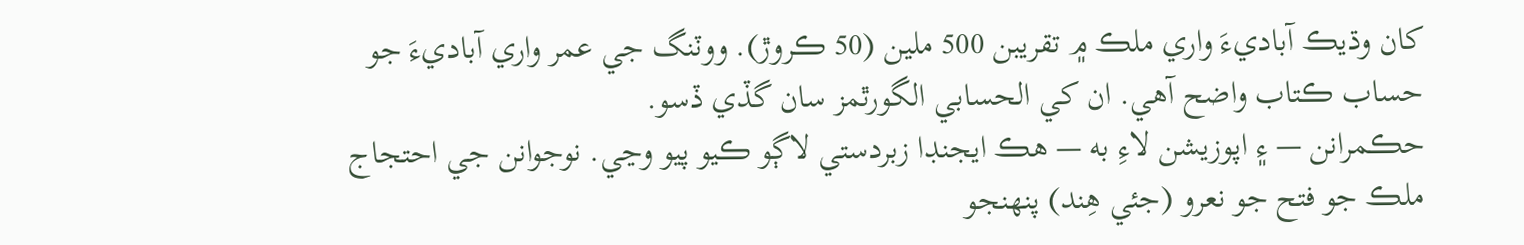کان وڌيڪ آباديءَ واري ملڪ ۾ تقريبن 500 ملين (50 ڪروڙ). ووٽنگ جي عمر واري آباديءَ جو حساب ڪتاب واضح آهي. ان کي الحسابي الگورٿمز سان گڏي ڏسو.
حڪمرانن — ۽ اپوزيشن لاءِ به — هڪ ايجنڊا زبردستي لاڳو ڪيو پيو وڃي. نوجوانن جي احتجاج ملڪ جو فتح جو نعرو (جئي هِند) پنهنجو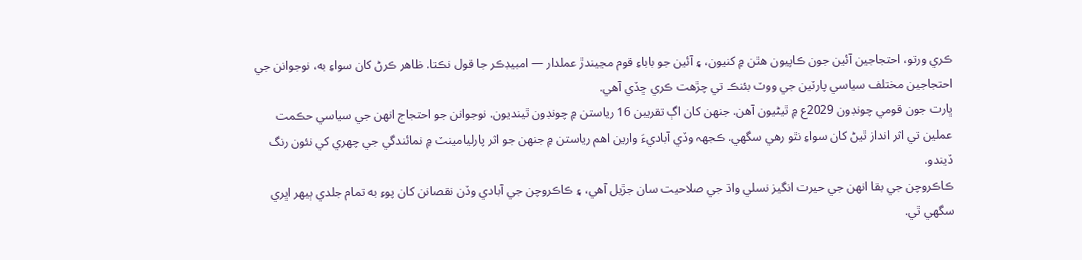ڪري ورتو، احتجاجين آئين جون ڪاپيون هٿن ۾ کنيون، ۽ آئين جو باباءِ قوم مڃيندڙ عملدار — امبيڊڪر جا قول نڪتا. ظاهر ڪرڻ کان سواءِ به، نوجوانن جي احتجاجين مختلف سياسي پارٽين جي ووٽ بئنڪ تي چڙھت ڪري ڇڏي آهي.
ڀارت جون قومي چونڊون 2029ع ۾ ٿيڻيون آهن. جنهن کان اڳ تقريبن 16 رياستن ۾ چونڊون ٿينديون. نوجوانن جو احتجاج انهن جي سياسي حڪمت عملين تي اثر انداز ٿيڻ کان سواءِ نٿو رهي سگهي. ڪجھہ وڏي آباديءَ وارين اهم رياستن ۾ جنهن جو اثر پارليامينٽ ۾ نمائندگي جي چهري کي نئون رنگ ڏيندو.
ڪاڪروچن جي بقا انهن جي حيرت انگيز نسلي واڌ جي صلاحيت سان جڙيل آهي، ۽ ڪاڪروچن جي آبادي وڏن نقصانن کان پوءِ به تمام جلدي ٻيهر اڀري سگهي ٿي.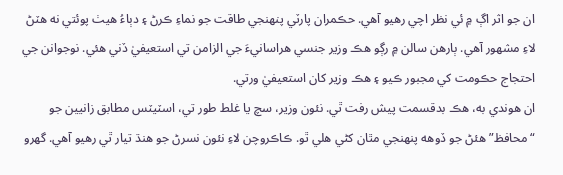ان جو اثر اڳ ۾ ئي نظر اچي رهيو آهي. حڪمران پارٽي پنهنجي طاقت جو نماءِ ڪرڻ ۽ دٻاءُ هيٺ پوئتي نه هٽڻ لاءِ مشهور آهي. ٻارهن سالن ۾ رڳو هڪ وزير جنسي هراسانيءَ جي الزامن تي استعيفيٰ ڏني هئي. نوجوانن جي احتجاج حڪومت کي مجبور ڪيو ۽ هڪ وزير کان استعيفيٰ ورتي.
ان هوندي به، هڪ بدقسمت پيش رفت ٿي. نئون وزير، سچ يا غلط طور تي، اسٽيٽس مطابق زانيين جو “محافظ” هئڻ جو ڏوهه پنهنجي مٿان کڻي هلي ٿو. ڪاڪروچن لاءِ نئون نسرڻ جو هنڌ تيار ٿي رهيو آهي. گهرو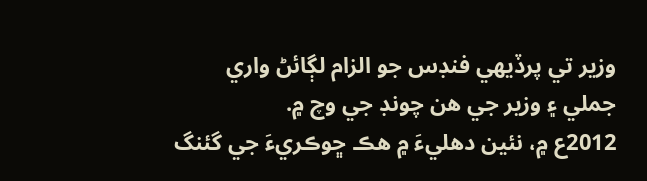وزير تي پرڏيهي فنڊس جو الزام لڳائڻ واري جملي ۽ وزير جي هن چونڊ جي وچ ۾.
2012ع ۾، نئين دهليءَ ۾ هڪ ڇوڪريءَ جي گئنگ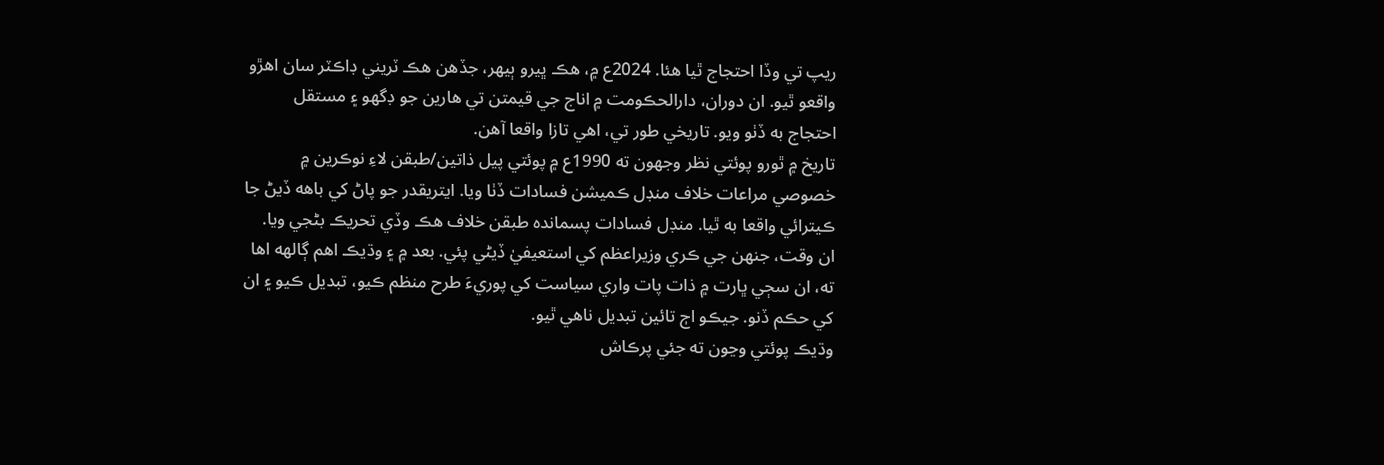ريپ تي وڏا احتجاج ٿيا هئا. 2024ع ۾، هڪ ڀيرو ٻيهر، جڏهن هڪ ٽريني ڊاڪٽر سان اهڙو واقعو ٿيو. ان دوران، دارالحڪومت ۾ اناج جي قيمتن تي هارين جو ڊگھو ۽ مستقل احتجاج به ڏٺو ويو. تاريخي طور تي، اهي تازا واقعا آهن.
تاريخ ۾ ٿورو پوئتي نظر وجهون ته 1990ع ۾ پوئتي پيل ذاتين/طبقن لاءِ نوڪرين ۾ خصوصي مراعات خلاف منڊل ڪميشن فسادات ڏٺا ويا. ايتريقدر جو پاڻ کي باهه ڏيڻ جا ڪيترائي واقعا به ٿيا. منڊل فسادات پسمانده طبقن خلاف هڪ وڏي تحريڪ بڻجي ويا. ان وقت، جنهن جي ڪري وزيراعظم کي استعيفيٰ ڏيڻي پئي. بعد ۾ ۽ وڌيڪ اهم ڳالهه اها ته، ان سڄي ڀارت ۾ ذات پات واري سياست کي پوريءَ طرح منظم ڪيو، تبديل ڪيو ۽ ان کي حڪم ڏنو. جيڪو اڄ تائين تبديل ناهي ٿيو.
وڌيڪ پوئتي وڃون ته جئي پرڪاش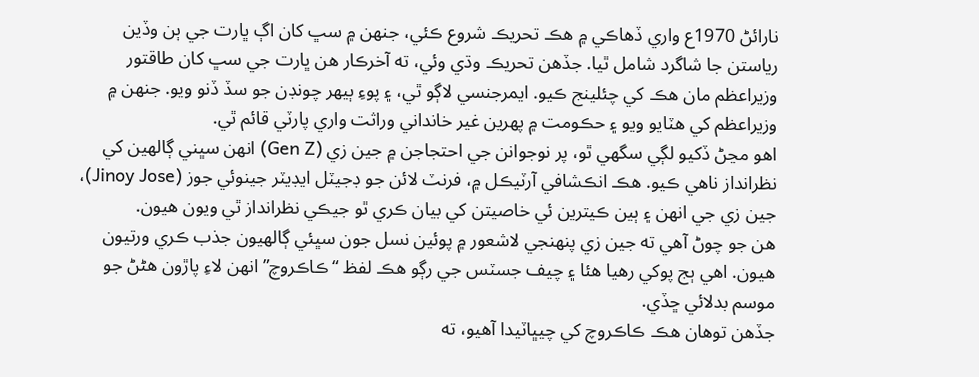نارائڻ 1970ع واري ڏهاڪي ۾ هڪ تحريڪ شروع ڪئي، جنهن ۾ سڀ کان اڳ ڀارت جي ٻن وڏين رياستن جا شاگرد شامل ٿيا. جڏهن تحريڪ وڌي وئي، ته آخرڪار هن ڀارت جي سڀ کان طاقتور وزيراعظم مان هڪ کي چئلينج ڪيو. ايمرجنسي لاڳو ٿي، ۽ پوءِ ٻيهر چونڊن جو سڏ ڏنو ويو. جنهن ۾ وزيراعظم کي هٽايو ويو ۽ حڪومت ۾ پهرين غير خانداني وراثت واري پارٽي قائم ٿي.
اهو مڃڻ ڏکيو لڳي سگهي ٿو، پر نوجوانن جي احتجاجن ۾ جين زي (Gen Z) انھن سڀني ڳالھين کي نظرانداز ناهي ڪيو. هڪ انڪشافي آرٽيڪل ۾، فرنٽ لائن جو ڊجيٽل ايڊيٽر جينوئي جوز (Jinoy Jose)، جين زي جي انهن ۽ ٻين ڪيترين ئي خاصيتن کي بيان ڪري ٿو جيڪي نظرانداز ٿي ويون هيون.
هن جو چوڻ آهي ته جين زي پنهنجي لاشعور ۾ پوئين نسل جون سڀئي ڳالهيون جذب ڪري ورتيون هيون. اهي ٻج پوکي رهيا هئا ۽ چيف جسٽس جي رڳو هڪ لفظ “ڪاڪروچ” انهن لاءِ پاڙون هڻڻ جو موسم بدلائي ڇڏي.
جڏهن توهان هڪ ڪاڪروچ کي چيڀاٽيدا آهيو، ته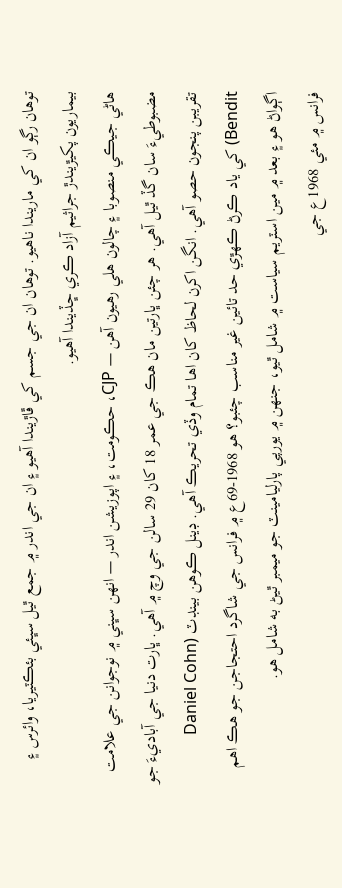توهان رڳو ان کي ماريندا ناهيو. توهان ان جي جسم کي ڦاڙيندا آهيو ۽ ان جي اندر ۾ جمع ٿيل سڀئي بئڪٽيريا، وائرس ۽ بيماريون پکيڙيندڙ جراثيم آزاد ڪري ڇڏيندا آهيو.
هاڻي جيڪي منصوبا ۽ چالون هلي رهيون آهن — CJP، حڪومت، ۽ اپوزيشن اندر — انهن سڀني ۾ نوجوانن جي علامت مضبوطيءَ سان گڏ ٿيل آهي. هر چئن ڀارتين مان هڪ جي عمر 18 کان 29 سالن جي وچ ۾ آهي. ڀارت دنيا جي آباديءَ جو تقريبن پنجون حصو آهي. انگن اکرن لحاظ کان اها تمام وڏي تحريڪ آهي. ڊينل ڪوهن بينڊٽ (Daniel Cohn Bendit) کي ياد ڪرڻ ڪهڙي حد تائين غير مناسب چئبو؟ هو 1968-69ع ۾ فرانس جي شاگرد احتجاجن جو هڪ اهم اڳواڻ هو ۽ بعد ۾ مين اسٽريم سياست ۾ شامل ٿيو، جنهن ۾ يورپي پارليامينٽ جو ميمبر ٿيڻ به شامل هو.
فرانس ۾ مئي 1968ع جي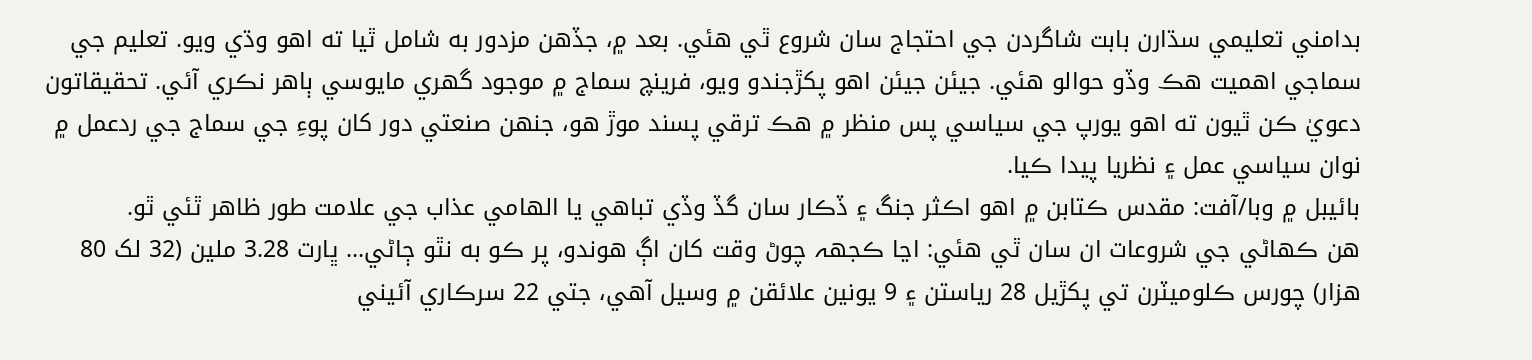بدامني تعليمي سڌارن بابت شاگردن جي احتجاج سان شروع ٿي هئي. بعد ۾، جڏهن مزدور به شامل ٿيا ته اهو وڌي ويو. تعليم جي سماجي اهميت هڪ وڏو حوالو هئي. جيئن جيئن اهو پکڙجندو ويو، فرينچ سماج ۾ موجود گهري مايوسي ٻاهر نڪري آئي. تحقيقاتون دعويٰ ڪن ٿيون ته اهو يورپ جي سياسي پس منظر ۾ هڪ ترقي پسند موڙ هو، جنهن صنعتي دور کان پوءِ جي سماج جي ردعمل ۾ نوان سياسي عمل ۽ نظريا پيدا ڪيا.
بائيبل ۾ وبا/آفت: مقدس ڪتابن ۾ اهو اڪثر جنگ ۽ ڏڪار سان گڏ وڏي تباھي يا الهامي عذاب جي علامت طور ظاهر ٿئي ٿو.
هن ڪهاڻي جي شروعات ان سان ٿي هئي: اڃا ڪجھہ چوڻ وقت کان اڳ هوندو، پر ڪو به نٿو ڄاڻي… ڀارت 3.28 ملين (32 لک 80 هزار) چورس ڪلوميٽرن تي پکڙيل 28 رياستن ۽ 9 يونين علائقن ۾ وسيل آهي، جتي 22 سرڪاري آئيني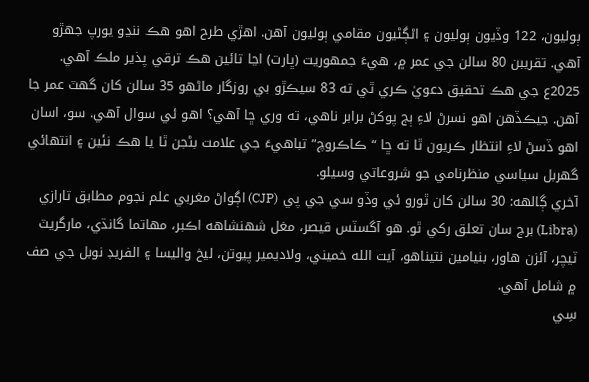ٻوليون، 122 وڏيون ٻوليون ۽ اڻڳڻيون مقامي ٻوليون آهن. اهڙي طرح اهو هڪ ننڍو يورپ جهڙو آهي. تقريبن 80 سالن جي عمر ۾، هيءَ جمهوريت (ڀارت) اڃا تائين هڪ ترقي پذير ملڪ آهي. 2025ع جي هڪ تحقيق دعويٰ ڪري ٿي ته 83 سيڪڙو بي روزگار ماڻهو 35 سالن کان گهٽ عمر جا آهن. جيڪڏهن اهو نسرڻ لاءِ ٻج پوکڻ برابر ناهي، ته وري ڇا آهي؟ اهو ئي سوال آهي. سو، اسان اهو ڏسڻ لاءِ انتظار ڪريون ٿا ته ڇا “ڪاڪروچ” تباھيءَ جي علامت بڻجن ٿا يا هڪ نئين ۽ انتهائي گهربل سياسي منظرنامي جو شروعاتي وسيلو.
آخري ڳالهه: 30 سالن کان ٿورو ئي وڏو سي جي پي (CJP) اڳواڻ مغربي علم نجوم مطابق تارازي (Libra) برج سان تعلق رکي ٿو. هو آگسٽس قيصر، مغل شهنشاهه اڪبر، مهاتما گانڌي، مارگريٽ ٽيچر، آئزن هاور، بنيامين نتيناھو، آيت الله خميني، ولاديمير پيوتن، ليخ واليسا ۽ الفريڊ نوبل جي صف ۾ شامل آهي.
سِي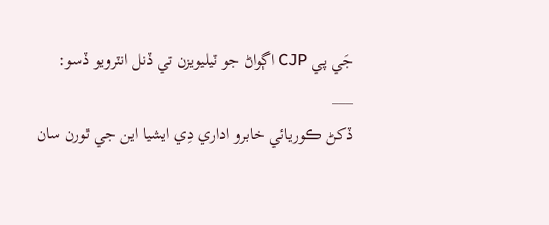جَي پي CJP اڳواڻ جو ٽيليويزن تي ڏنل انٽرويو ڏسو:
___
ڏکڻ ڪوريائي خابرو اداري دِي ايشيا اين جي ٿورن سان